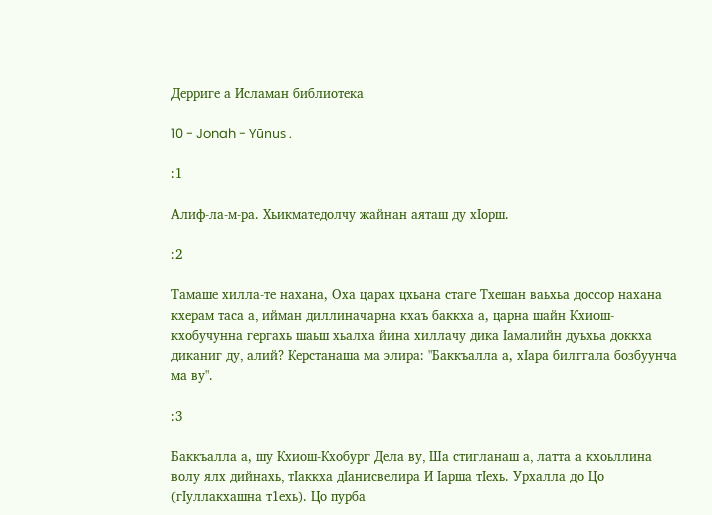Дерриге а Исламан библиотека

10 - Jonah - Yūnus .

:1

Алиф-ла-м-ра. Хьикматедолчу жайнан аяташ ду хIорш.

:2

Тамаше хилла-те нахана, Оха царах цхьана стаге Тхешан ваьхьа доссор нахана кхерам таса а‚ ийман диллиначарна кхаъ баккха а, царна шайн Кхиош-кхобучунна гергахь шаьш хьалха йина хиллачу дика Iамалийн дуьхьа доккха диканиг ду‚ алий? Керстанаша ма элира: "Баккъалла а, хIара билггала бозбуунча ма ву".

:3

Баккъалла а, шу Кхиош-Кхобург Дела ву‚ Ша стигланаш а‚ латта а кхоьллина волу ялх дийнахь‚ тIаккха дIанисвелира И Iарша тIехь. Урхалла до Цо (гIуллакхашна т1ехь). Цо пурба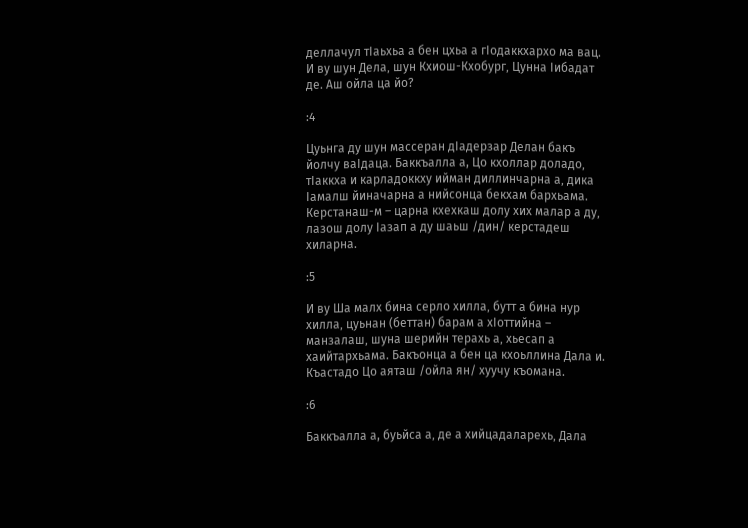деллачул тIаьхьа а бен цхьа а гIодаккхархо ма вац. И ву шун Дела‚ шун Кхиош-Кхобург‚ Цунна Iибадат де. Аш ойла ца йо?

:4

Цуьнга ду шун массеран дIадерзар Делан бакъ йолчу ваIдаца. Баккъалла а, Цо кхоллар доладо‚ тIаккха и карладоккху ийман диллинчарна а‚ дика Iамалш йиначарна а нийсонца бекхам бархьама. Керстанаш-м – царна кхехкаш долу хих малар а ду‚ лазош долу Iазап а ду шаьш /дин/ керстадеш хиларна.

:5

И ву Ша малх бина серло хилла‚ бутт а бина нур хилла‚ цуьнан (беттан) барам а хIоттийна – манзалаш‚ шуна шерийн терахь а‚ хьесап а хаийтархьама. Бакъонца а бен ца кхоьллина Дала и. Къастадо Цо аяташ /ойла ян/ хуучу къомана.

:6

Баккъалла а, буьйса а‚ де а хийцадаларехь‚ Дала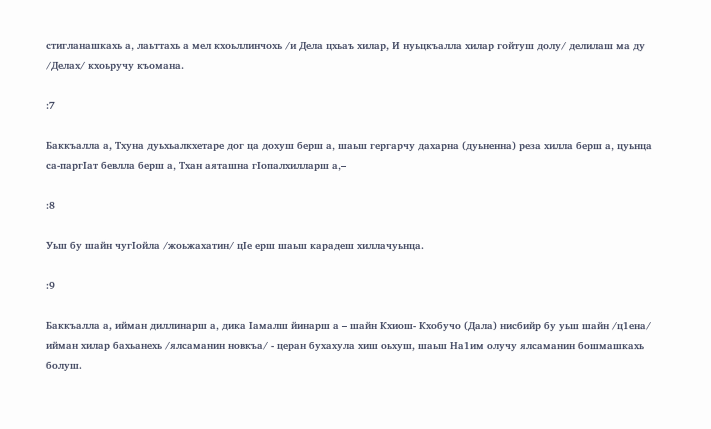стигланашкахь а‚ лаьттахь а мел кхоьллинчохь /и Дела цхьаъ хилар, И нуьцкъалла хилар гойтуш долу/ делилаш ма ду /Делах/ кхоьручу къомана.

:7

Баккъалла а, Тхуна дуьхьалкхетаре дог ца дохуш берш а‚ шаьш гергарчу дахарна (дуьненна) реза хилла берш а‚ цуьнца са-паргIат бевлла берш а‚ Тхан аяташна гIопалхилларш а‚–

:8

Уьш бу шайн чугIойла /жоьжахатин/ цIе ерш шаьш карадеш хиллачуьнца.

:9

Баккъалла а, ийман диллинарш а‚ дика Iамалш йинарш а – шайн Кхиош- Кхобучо (Дала) нисбийр бу уьш шайн /ц1ена/ ийман хилар бахьанехь /ялсаманин новкъа/ - церан бухахула хиш оьхуш, шаьш На1им олучу ялсаманин бошмашкахь болуш.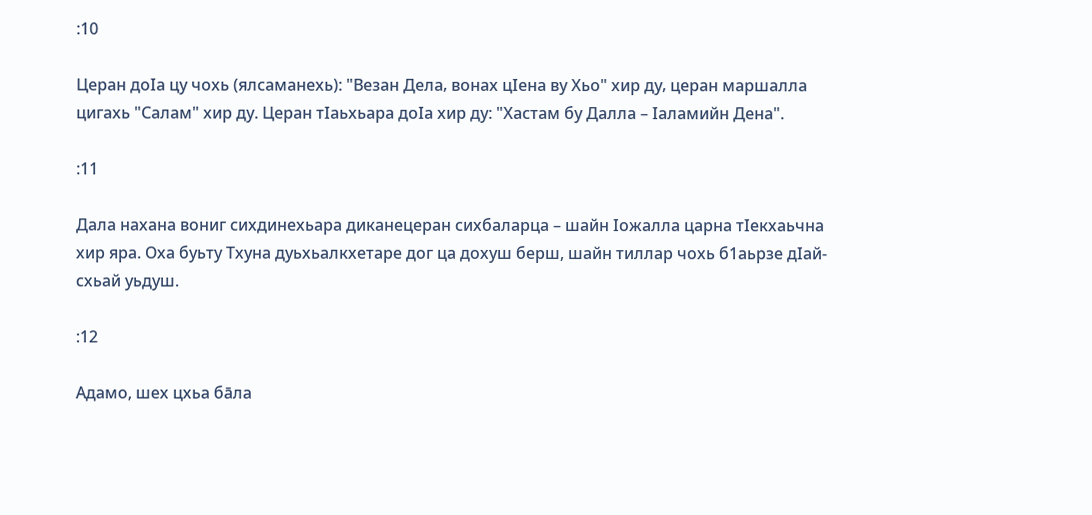:10

Церан доIа цу чохь (ялсаманехь): "Везан Дела‚ вонах цIена ву Хьо" хир ду‚ церан маршалла цигахь "Салам" хир ду. Церан тIаьхьара доIа хир ду: "Хастам бу Далла – Iаламийн Дена".

:11

Дала нахана вониг сихдинехьара диканецеран сихбаларца – шайн Iожалла царна тIекхаьчна хир яра. Оха буьту Тхуна дуьхьалкхетаре дог ца дохуш берш, шайн тиллар чохь б1аьрзе дIай-схьай уьдуш.

:12

Адамо, шех цхьа бāла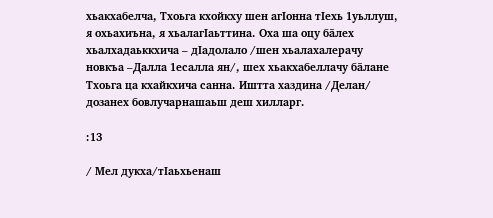хьакхабелча, Тхоьга кхойкху шен агIонна тIехь 1уьллуш‚ я охьахиъна, я хьалагIаьттина. Оха ша оцу бāлех хьалхадаьккхича – дIадолало /шен хьалахалерачу новкъа –Далла 1есалла ян/, шех хьакхабеллачу бāлане Тхоьга ца кхайкхича санна. Иштта хаздина /Делан/ дозанех бовлучарнашаьш деш хилларг.

:13

/ Мел дукха/тIаьхьенаш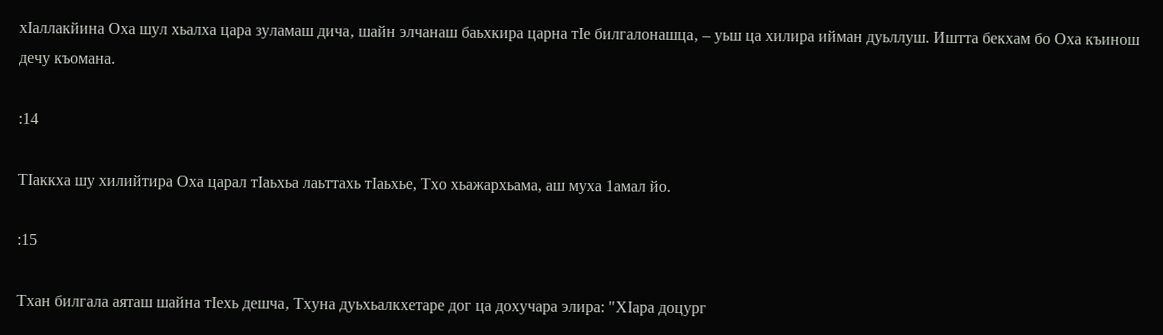хIаллакйина Оха шул хьалха цара зуламаш дича‚ шайн элчанаш баьхкира царна тIе билгалонашца‚ – уьш ца хилира ийман дуьллуш. Иштта бекхам бо Оха къинош дечу къомана.

:14

ТIаккха шу хилийтира Оха царал тIаьхьа лаьттахь тIаьхье, Тхо хьажархьама, аш муха 1амал йо.

:15

Тхан билгала аяташ шайна тIехь дешча‚ Тхуна дуьхьалкхетаре дог ца дохучара элира: "ХIара доцург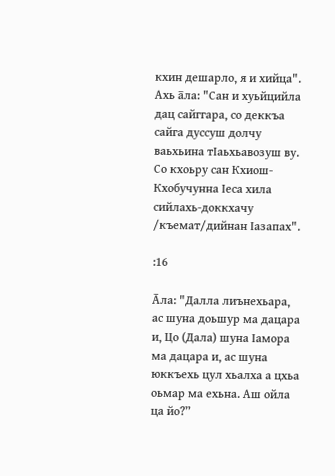кхин дешарло‚ я и хийца". Ахь āла: "Сан и хуьйцийла дац сайггара‚ со деккъа сайга дуссуш долчу ваьхьина тIаьхьавозуш ву. Со кхоьру сан Кхиош-Кхобучунна Iеса хила сийлахь-доккхачу /къемат/дийнан Iазапах".

:16

Āла: "Далла лиънехьара‚ ас шуна доьшур ма дацара и‚ Цо (Дала) шуна Iамора ма дацара и‚ ас шуна юккъехь цул хьалха а цхьа оьмар ма ехьна. Аш ойла ца йо?”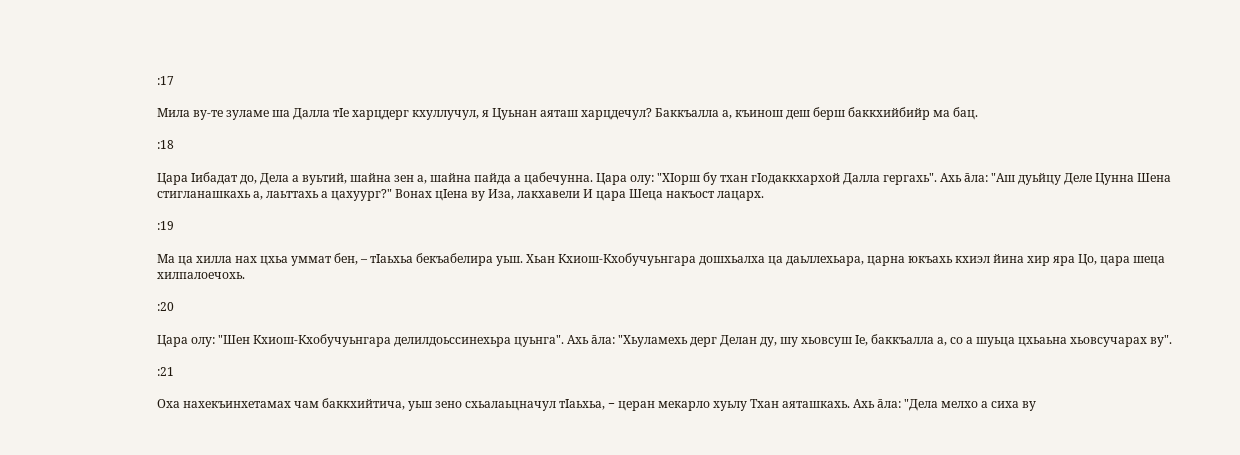:17

Мила ву-те зуламе ша Далла тIе харцдерг кхуллучул‚ я Цуьнан аяташ харцдечул? Баккъалла а, къинош деш берш баккхийбийр ма бац.

:18

Цара Iибадат до, Дела а вуьтий, шайна зен а‚ шайна пайда а цабечунна. Цара олу: "ХIорш бу тхан гIодаккхархой Далла гергахь". Ахь āла: "Аш дуьйцу Деле Цунна Шена стигланашкахь а‚ лаьттахь а цахуург?" Вонах цIена ву Иза‚ лакхавели И цара Шеца накъост лацарх.

:19

Ма ца хилла нах цхьа уммат бен, – тIаьхьа бекъабелира уьш. Хьан Кхиош-Кхобучуьнгара дошхьалха ца даьллехьара, царна юкъахь кхиэл йина хир яра Цо, цара шеца хилпалоечохь.

:20

Цара олу: "Шен Кхиош-Кхобучуьнгара делилдоьссинехьра цуьнга". Ахь āла: "Хьуламехь дерг Делан ду‚ шу хьовсуш Iе‚ баккъалла а, со а шуьца цхьаьна хьовсучарах ву".

:21

Оха нахекъинхетамах чам баккхийтича, уьш зено схьалаьцначул тIаьхьа, − церан мекарло хуьлу Тхан аяташкахь. Ахь āла: "Дела мелхо а сиха ву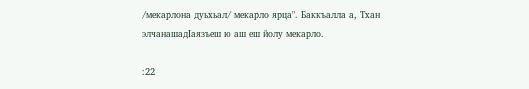/мекарлона дуьхьал/ мекарло ярца". Баккъалла а, Тхан элчанашадIаязъеш ю аш еш йолу мекарло.

:22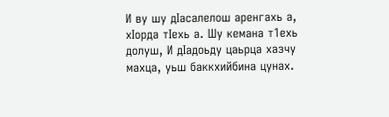И ву шу дIасалелош аренгахь а‚ хIорда тIехь а. Шу кемана т1ехь долуш, И дIадоьду цаьрца хазчу махца‚ уьш баккхийбина цунах.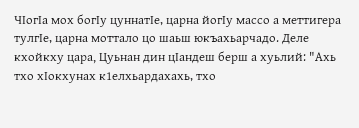ЧIогIа мох богIу цуннатIе‚ царна йогIу массо а меттигера тулгIе‚ царна моттало цо шаьш юкъахьарчадо. Деле кхойкху цара, Цуьнан дин цIандеш берш а хуьлий: "Ахь тхо хIокхунах к1елхьардахахь‚ тхо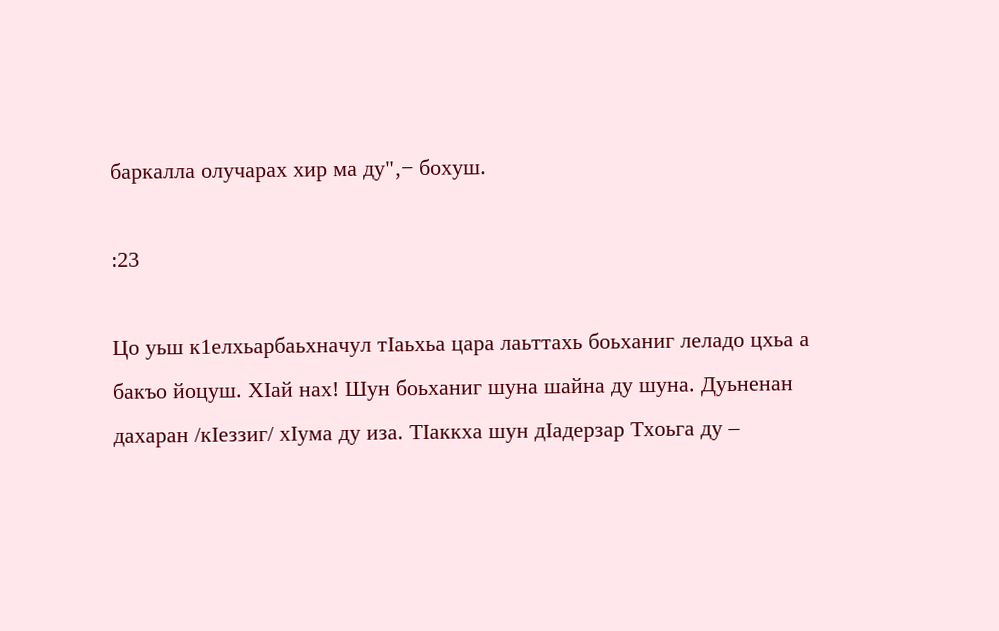баркалла олучарах хир ма ду"‚− бохуш.

:23

Цо уьш к1елхьарбаьхначул тIаьхьа цара лаьттахь боьханиг леладо цхьа а бакъо йоцуш. ХIай нах! Шун боьханиг шуна шайна ду шуна. Дуьненан дахаран /кIеззиг/ хIума ду иза. ТIаккха шун дIадерзар Тхоьга ду –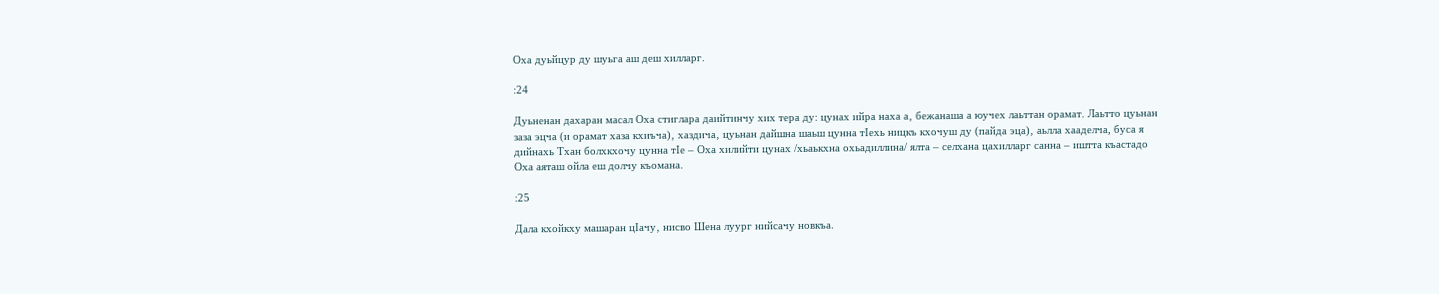Оха дуьйцур ду шуьга аш деш хилларг.

:24

Дуьненан дахаран масал Оха стиглара даийтинчу хих тера ду: цунах ийра наха а‚ бежанаша а юучех лаьттан орамат. Лаьтто цуьнан заза эцча (и орамат хаза кхиъча)‚ хаздича‚ цуьнан дайшна шаьш цунна тIехь ницкъ кхочуш ду (пайда эца)‚ аьлла хааделча, буса я дийнахь Тхан болхкхочу цунна тIе – Оха хилийти цунах /хьаькхна охьадиллина/ ялта – селхана цахилларг санна – иштта къастадо Оха аяташ ойла еш долчу къомана.

:25

Дала кхойкху машаран цIачу‚ нисво Шена луург нийсачу новкъа.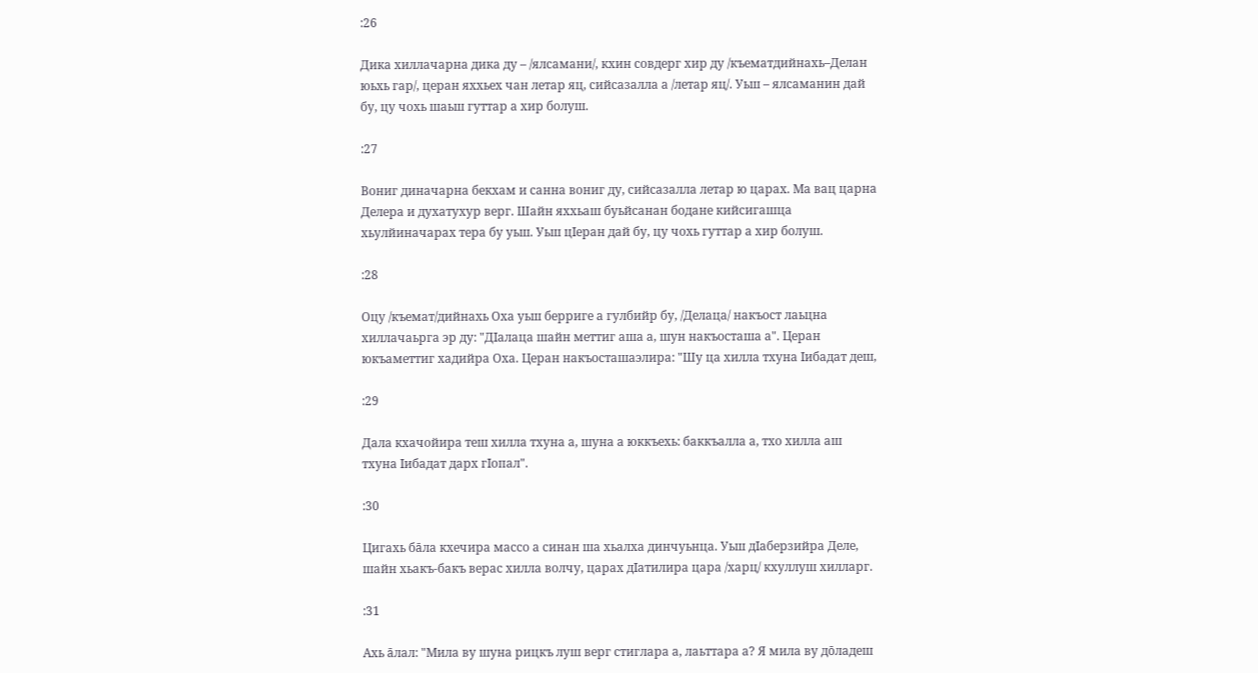:26

Дика хиллачарна дика ду – /ялсамани/‚ кхин совдерг хир ду /къематдийнахь–Делан юьхь гар/‚ церан яххьех чан летар яц‚ сийсазалла а /летар яц/. Уьш – ялсаманин дай бу‚ цу чохь шаьш гуттар а хир болуш.

:27

Вониг диначарна бекхам и санна вониг ду‚ сийсазалла летар ю царах. Ма вац царна Делера и духатухур верг. Шайн яххьаш буьйсанан бодане кийсигашца хьулйиначарах тера бу уьш. Уьш цIеран дай бу‚ цу чохь гуттар а хир болуш.

:28

Оцу /къемат/дийнахь Оха уьш берриге а гулбийр бу‚ /Делаца/ накъост лаьцна хиллачаьрга эр ду: "ДIалаца шайн меттиг аша а‚ шун накъосташа а". Церан юкъаметтиг хадийра Оха. Церан накъосташаэлира: "Шу ца хилла тхуна Iибадат деш‚

:29

Дала кхачойира теш хилла тхуна а‚ шуна а юккъехь: баккъалла а, тхо хилла аш тхуна Iибадат дарх гIопал".

:30

Цигахь бāла кхечира массо а синан ша хьалха динчуьнца. Уьш дIаберзийра Деле‚ шайн хьакъ-бакъ верас хилла волчу‚ царах дIатилира цара /харц/ кхуллуш хилларг.

:31

Ахь āлал: "Мила ву шуна рицкъ луш верг стиглара а‚ лаьттара а? Я мила ву дōладеш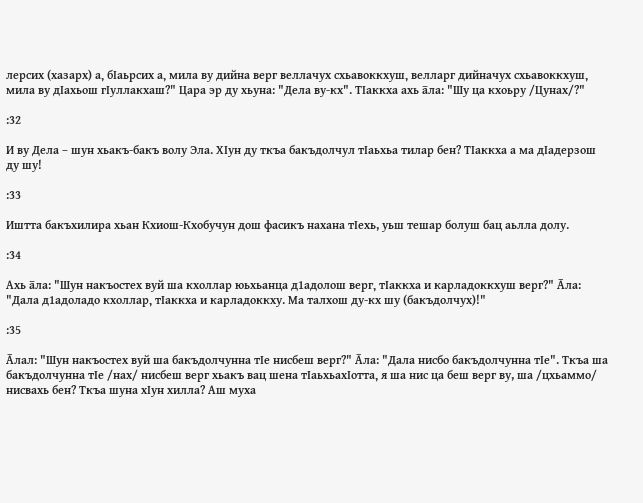лерсих (хазарх) а‚ бIаьрсих а‚ мила ву дийна верг веллачух схьавоккхуш‚ велларг дийначух схьавоккхуш‚ мила ву дIахьош гIуллакхаш?" Цара эр ду хьуна: "Дела ву-кх". ТIаккха ахь āла: "Шу ца кхоьру /Цунах/?"

:32

И ву Дела – шун хьакъ-бакъ волу Эла. ХIун ду ткъа бакъдолчул тIаьхьа тилар бен? ТIаккха а ма дIадерзош ду шу!

:33

Иштта бакъхилира хьан Кхиош-Кхобучун дош фасикъ нахана тIехь, уьш тешар болуш бац аьлла долу.

:34

Ахь āла: "Шун накъостех вуй ша кхоллар юьхьанца д1адолош верг‚ тIаккха и карладоккхуш верг?" Āла: "Дала д1адоладо кхоллар‚ тIаккха и карладоккху. Ма талхош ду-кх шу (бакъдолчух)!"

:35

Āлал: "Шун накъостех вуй ша бакъдолчунна тIе нисбеш верг?" Āла: "Дала нисбо бакъдолчунна тIе". Ткъа ша бакъдолчунна тIе /нах/ нисбеш верг хьакъ вац шена тIаьхьахIотта‚ я ша нис ца беш верг ву, ша /цхьаммо/ нисвахь бен? Ткъа шуна хIун хилла? Аш муха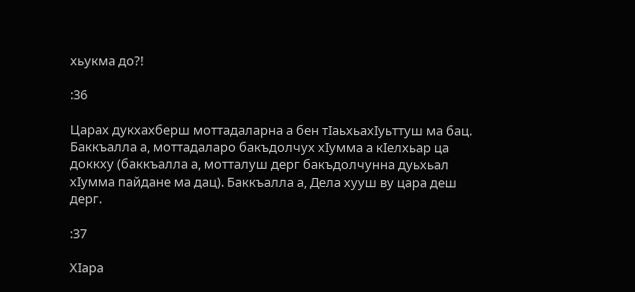хьукма до?!

:36

Царах дукхахберш моттадаларна а бен тIаьхьахIуьттуш ма бац. Баккъалла а, моттадаларо бакъдолчух хIумма а кIелхьар ца доккху (баккъалла а, мотталуш дерг бакъдолчунна дуьхьал хIумма пайдане ма дац). Баккъалла а, Дела хууш ву цара деш дерг.

:37

ХIара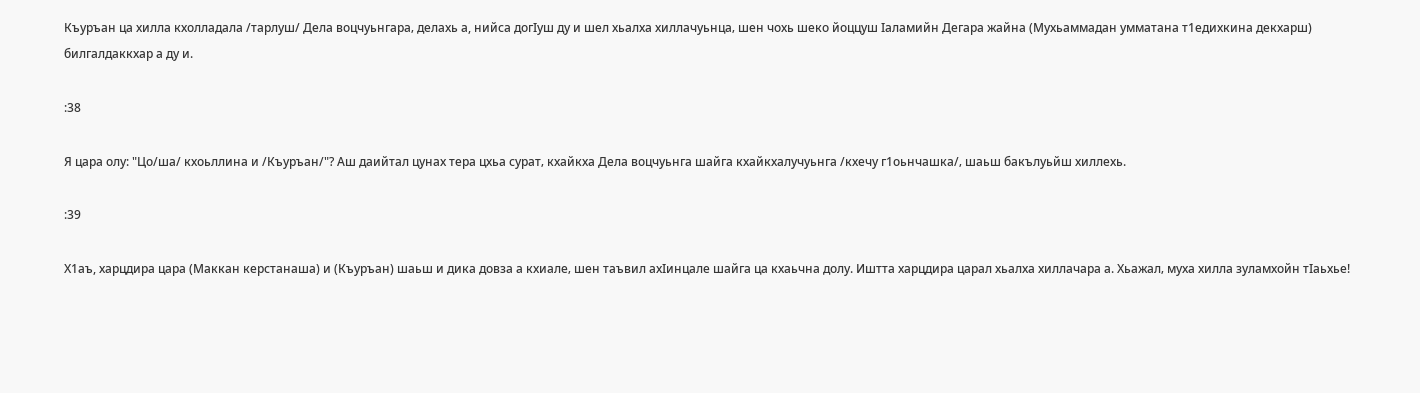Къуръан ца хилла кхолладала /тарлуш/ Дела воцчуьнгара‚ делахь а, нийса догIуш ду и шел хьалха хиллачуьнца‚ шен чохь шеко йоццуш Iаламийн Дегара жайна (Мухьаммадан умматана т1едихкина декхарш) билгалдаккхар а ду и.

:38

Я цара олу: "Цо/ша/ кхоьллина и /Къуръан/"? Аш даийтал цунах тера цхьа сурат‚ кхайкха Дела воцчуьнга шайга кхайкхалучуьнга /кхечу г1оьнчашка/‚ шаьш бакълуьйш хиллехь.

:39

Х1аъ, харцдира цара (Маккан керстанаша) и (Къуръан) шаьш и дика довза а кхиале‚ шен таъвил ахIинцале шайга ца кхаьчна долу. Иштта харцдира царал хьалха хиллачара а. Хьажал‚ муха хилла зуламхойн тIаьхье!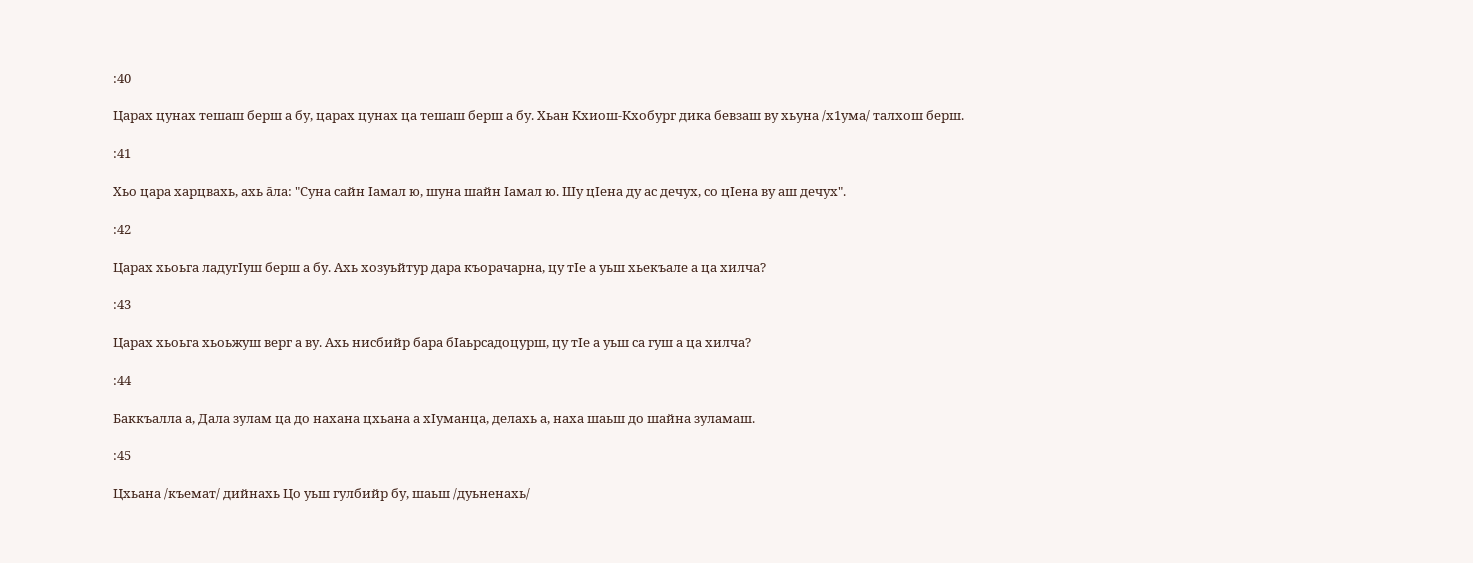:40

Царах цунах тешаш берш а бу‚ царах цунах ца тешаш берш а бу. Хьан Кхиош-Кхобург дика бевзаш ву хьуна /х1ума/ талхош берш.

:41

Хьо цара харцвахь‚ ахь āла: "Суна сайн Iамал ю‚ шуна шайн Iамал ю. Шу цIена ду ас дечух‚ со цIена ву аш дечух".

:42

Царах хьоьга ладугIуш берш а бу. Ахь хозуьйтур дара къорачарна, цу тIе а уьш хьекъале а ца хилча?

:43

Царах хьоьга хьоьжуш верг а ву. Ахь нисбийр бара бIаьрсадоцурш, цу тIе а уьш са гуш а ца хилча?

:44

Баккъалла а, Дала зулам ца до нахана цхьана а хIуманца‚ делахь а, наха шаьш до шайна зуламаш.

:45

Цхьана /къемат/ дийнахь Цо уьш гулбийр бу‚ шаьш /дуьненахь/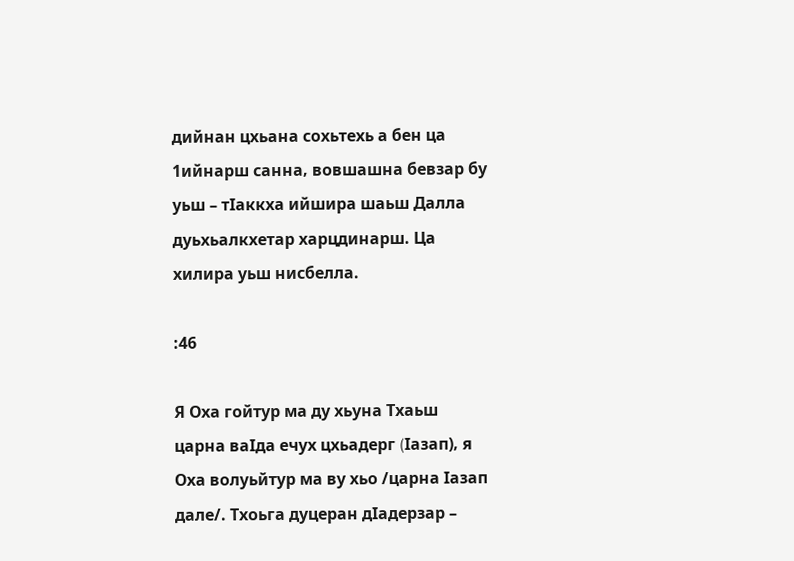дийнан цхьана сохьтехь а бен ца 1ийнарш санна‚ вовшашна бевзар бу уьш – тIаккха ийшира шаьш Далла дуьхьалкхетар харцдинарш. Ца хилира уьш нисбелла.

:46

Я Оха гойтур ма ду хьуна Тхаьш царна ваIда ечух цхьадерг (Iазап)‚ я Оха волуьйтур ма ву хьо /царна Iазап дале/. Тхоьга дуцеран дIадерзар –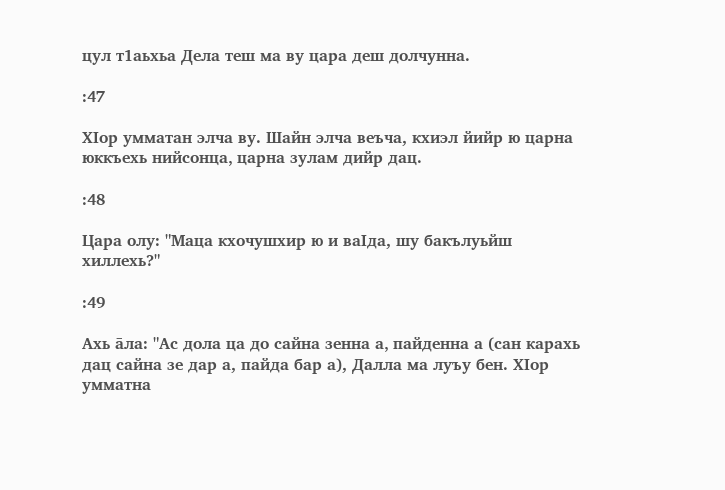цул т1аьхьа Дела теш ма ву цара деш долчунна.

:47

ХIор умматан элча ву. Шайн элча веъча, кхиэл йийр ю царна юккъехь нийсонца‚ царна зулам дийр дац.

:48

Цара олу: "Маца кхочушхир ю и ваIда, шу бакълуьйш хиллехь?"

:49

Ахь āла: "Ас дола ца до сайна зенна а‚ пайденна а (сан карахь дац сайна зе дар а, пайда бар а), Далла ма луъу бен. ХIор умматна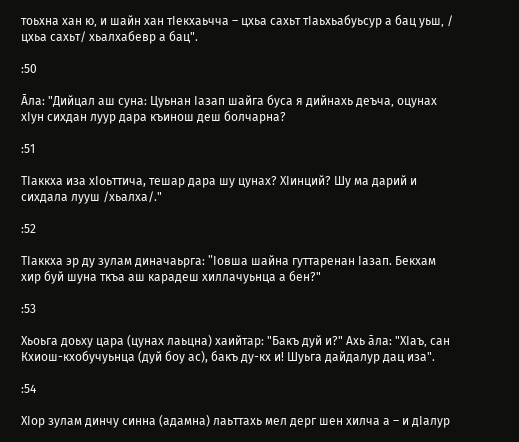тоьхна хан ю‚ и шайн хан тIекхаьчча – цхьа сахьт тIаьхьабуьсур а бац уьш‚ / цхьа сахьт/ хьалхабевр а бац".

:50

Āла: "Дийцал аш суна: Цуьнан Iазап шайга буса я дийнахь деъча‚ оцунах хIун сихдан луур дара къинош деш болчарна?

:51

ТIаккха иза хIоьттича, тешар дара шу цунах? ХIинций? Шу ма дарий и сихдала лууш /хьалха/."

:52

ТIаккха эр ду зулам диначаьрга: "Iовша шайна гуттаренан Iазап. Бекхам хир буй шуна ткъа аш карадеш хиллачуьнца а бен?"

:53

Хьоьга доьху цара (цунах лаьцна) хаийтар: "Бакъ дуй и?" Ахь āла: "ХIаъ‚ сан Кхиош-кхобучуьнца (дуй боу ас), бакъ ду-кх и! Шуьга дайдалур дац иза".

:54

ХIор зулам динчу синна (адамна) лаьттахь мел дерг шен хилча а – и дIалур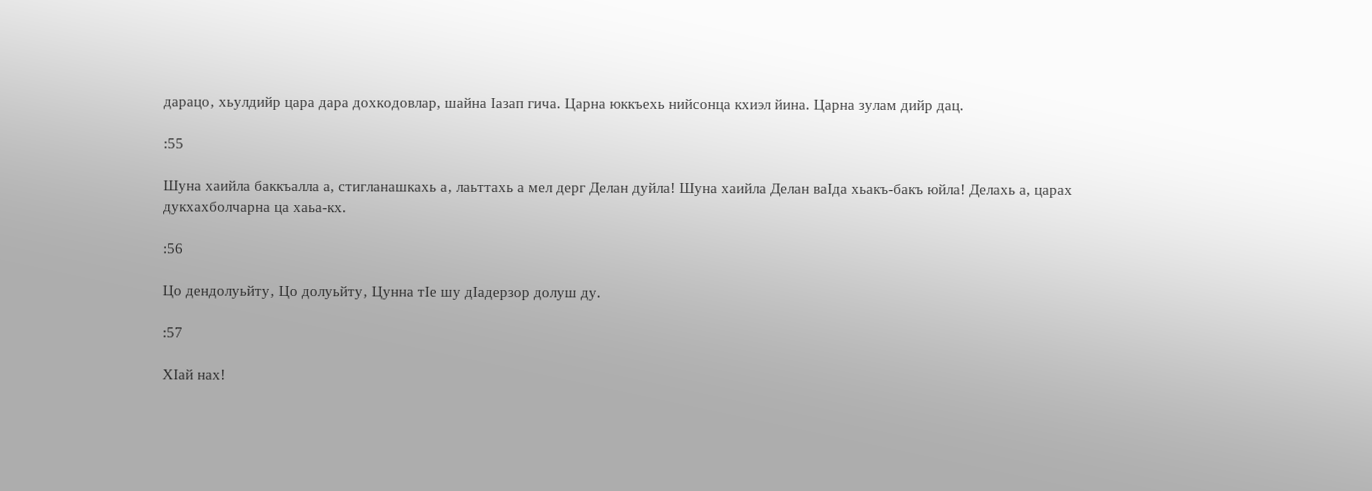дарацо‚ хьулдийр цара дара дохкодовлар, шайна Iазап гича. Царна юккъехь нийсонца кхиэл йина. Царна зулам дийр дац.

:55

Шуна хаийла баккъалла а, стигланашкахь а‚ лаьттахь а мел дерг Делан дуйла! Шуна хаийла Делан ваIда хьакъ-бакъ юйла! Делахь а, царах дукхахболчарна ца хаьа-кх.

:56

Цо дендолуьйту‚ Цо долуьйту‚ Цунна тIе шу дIадерзор долуш ду.

:57

ХIай нах!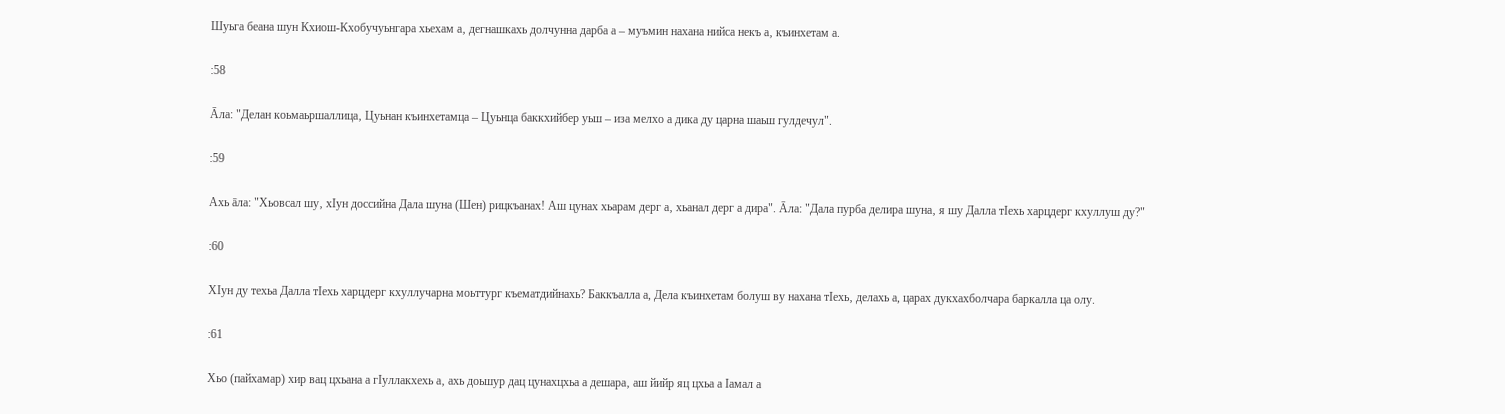Шуьга беана шун Кхиош-Кхобучуьнгара хьехам а‚ дегнашкахь долчунна дарба а – муъмин нахана нийса некъ а‚ къинхетам а.

:58

Āла: "Делан коьмаьршаллица‚ Цуьнан къинхетамца – Цуьнца баккхийбер уьш – иза мелхо а дика ду царна шаьш гулдечул".

:59

Ахь āла: "Хьовсал шу‚ хIун доссийна Дала шуна (Шен) рицкъанах! Аш цунах хьарам дерг а‚ хьанал дерг а дира". Āла: "Дала пурба делира шуна‚ я шу Далла тIехь харцдерг кхуллуш ду?"

:60

ХIун ду техьа Далла тIехь харцдерг кхуллучарна моьттург къематдийнахь? Баккъалла а, Дела къинхетам болуш ву нахана тIехь‚ делахь а, царах дукхахболчара баркалла ца олу.

:61

Хьо (пайхамар) хир вац цхьана а гIуллакхехь а‚ ахь доьшур дац цунахцхьа а дешара‚ аш йийр яц цхьа а Iамал а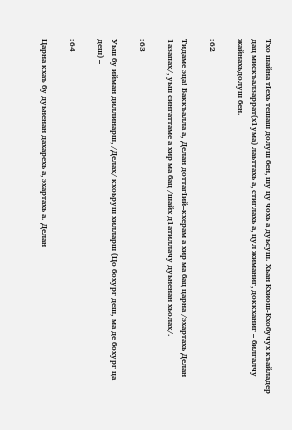Тхо шайна тIехь тешаш долуш бен‚ шу цу чохь а дуьсуш. Хьан Кхиош-Кхобучух къайладер дац мискъалзаррат(х1ума) лаьттахь а‚ стиглахь а‚ цул жиманиг‚ доккханиг – билгалчу жайнахьдолуш бен.

:62

Тидаме эца! Баккъалла а, Делан доттагIий–кхерам а хир ма бац царна /эхартахь Делан 1азапах/‚ уьш сингаттаме а хир ма бац /шайх д1атиллачу дуьненан хьолах/.

:63

Уьш бу ийман диллинарш‚ /Делах/ кхоьруш хилларш (Цо бохург деш, ма де бохург ца деш) –

:64

Царна кхаъ бу дуьненан дахарехь а‚ эхартахь а. Делан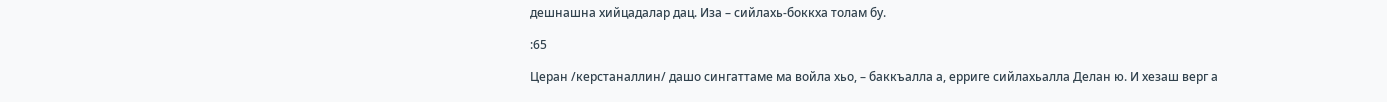дешнашна хийцадалар дац. Иза – сийлахь-боккха толам бу.

:65

Церан /керстаналлин/ дашо сингаттаме ма войла хьо, – баккъалла а, ерриге сийлахьалла Делан ю. И хезаш верг а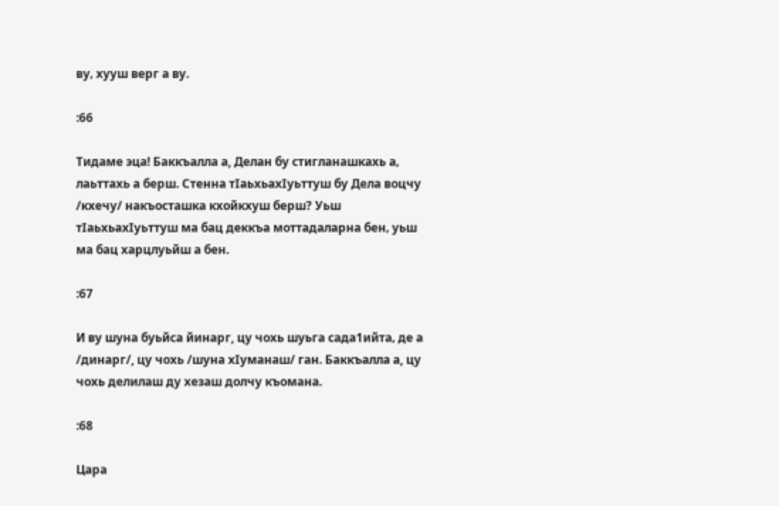ву‚ хууш верг а ву.

:66

Тидаме эца! Баккъалла а, Делан бу стигланашкахь а‚ лаьттахь а берш. Стенна тIаьхьахIуьттуш бу Дела воцчу /кхечу/ накъосташка кхойкхуш берш? Уьш тIаьхьахIуьттуш ма бац деккъа моттадаларна бен‚ уьш ма бац харцлуьйш а бен.

:67

И ву шуна буьйса йинарг, цу чохь шуьга сада1ийта‚ де а /динарг/, цу чохь /шуна хIуманаш/ ган. Баккъалла а, цу чохь делилаш ду хезаш долчу къомана.

:68

Цара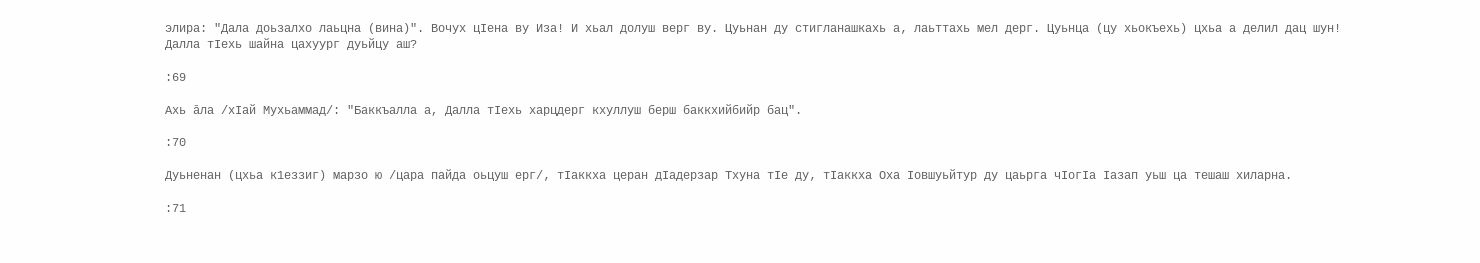элира: "Дала доьзалхо лаьцна (вина)". Вочух цIена ву Иза! И хьал долуш верг ву. Цуьнан ду стигланашкахь а‚ лаьттахь мел дерг. Цуьнца (цу хьокъехь) цхьа а делил дац шун! Далла тIехь шайна цахуург дуьйцу аш?

:69

Ахь āла /хIай Мухьаммад/: "Баккъалла а, Далла тIехь харцдерг кхуллуш берш баккхийбийр бац".

:70

Дуьненан (цхьа к1еззиг) марзо ю /цара пайда оьцуш ерг/‚ тIаккха церан дIадерзар Тхуна тIе ду‚ тIаккха Оха Iовшуьйтур ду цаьрга чIогIа Iазап уьш ца тешаш хиларна.

:71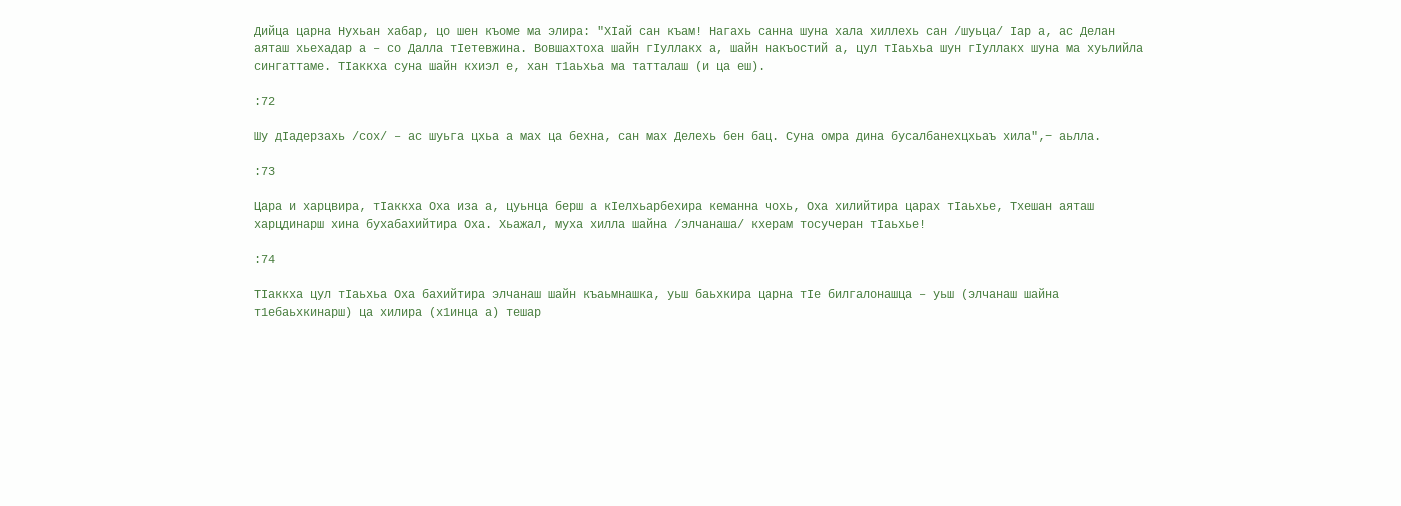Дийца царна Нухьан хабар‚ цо шен къоме ма элира: "ХIай сан къам! Нагахь санна шуна хала хиллехь сан /шуьца/ Iар а‚ ас Делан аяташ хьехадар а – со Далла тIетевжина. Вовшахтоха шайн гIуллакх а, шайн накъостий а‚ цул тIаьхьа шун гIуллакх шуна ма хуьлийла сингаттаме. ТIаккха суна шайн кхиэл е‚ хан т1аьхьа ма татталаш (и ца еш).

:72

Шу дIадерзахь /сох/ – ас шуьга цхьа а мах ца бехна‚ сан мах Делехь бен бац. Суна омра дина бусалбанехцхьаъ хила"‚− аьлла.

:73

Цара и харцвира‚ тIаккха Оха иза а‚ цуьнца берш а кIелхьарбехира кеманна чохь‚ Оха хилийтира царах тIаьхье‚ Тхешан аяташ харцдинарш хина бухабахийтира Оха. Хьажал‚ муха хилла шайна /элчанаша/ кхерам тосучеран тIаьхье!

:74

ТIаккха цул тIаьхьа Оха бахийтира элчанаш шайн къаьмнашка‚ уьш баьхкира царна тIе билгалонашца – уьш (элчанаш шайна т1ебаьхкинарш) ца хилира (х1инца а) тешар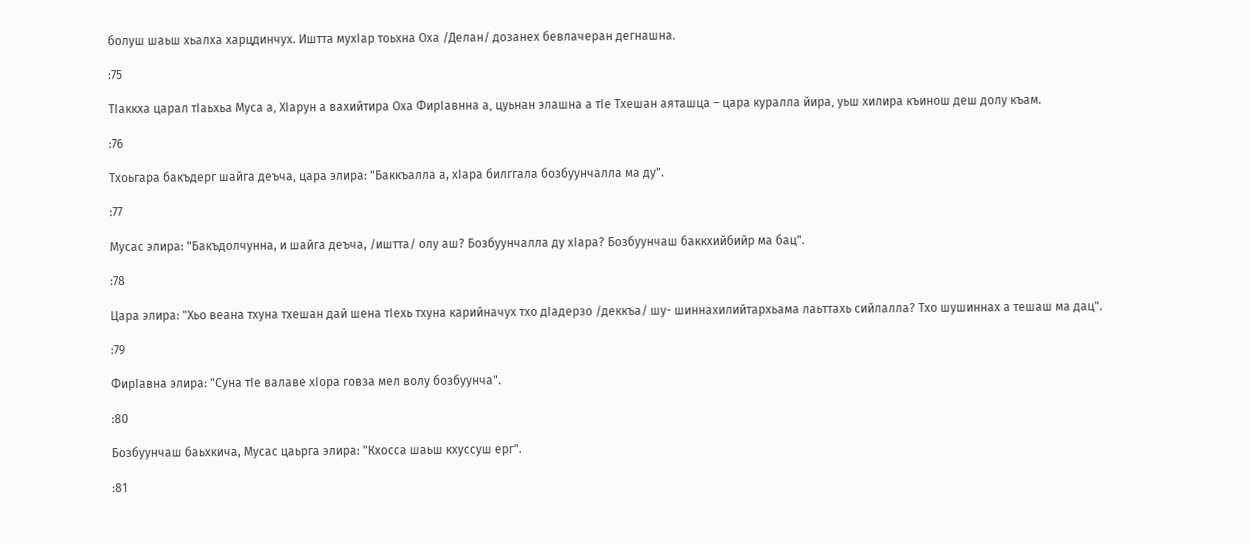болуш шаьш хьалха харцдинчух. Иштта мухIар тоьхна Оха /Делан/ дозанех бевлачеран дегнашна.

:75

ТIаккха царал тIаьхьа Муса а‚ ХIарун а вахийтира Оха ФирIавнна а‚ цуьнан элашна а тIе Тхешан аяташца – цара куралла йира‚ уьш хилира къинош деш долу къам.

:76

Тхоьгара бакъдерг шайга деъча‚ цара элира: "Баккъалла а, хIара билггала бозбуунчалла ма ду".

:77

Мусас элира: "Бакъдолчунна, и шайга деъча, /иштта/ олу аш? Бозбуунчалла ду хIара? Бозбуунчаш баккхийбийр ма бац".

:78

Цара элира: "Хьо веана тхуна тхешан дай шена тIехь тхуна карийначух тхо дIадерзо /деккъа/ шу- шиннахилийтархьама лаьттахь сийлалла? Тхо шушиннах а тешаш ма дац".

:79

ФирIавна элира: "Суна тIе валаве хIора говза мел волу бозбуунча".

:80

Бозбуунчаш баьхкича, Мусас цаьрга элира: "Кхосса шаьш кхуссуш ерг".

:81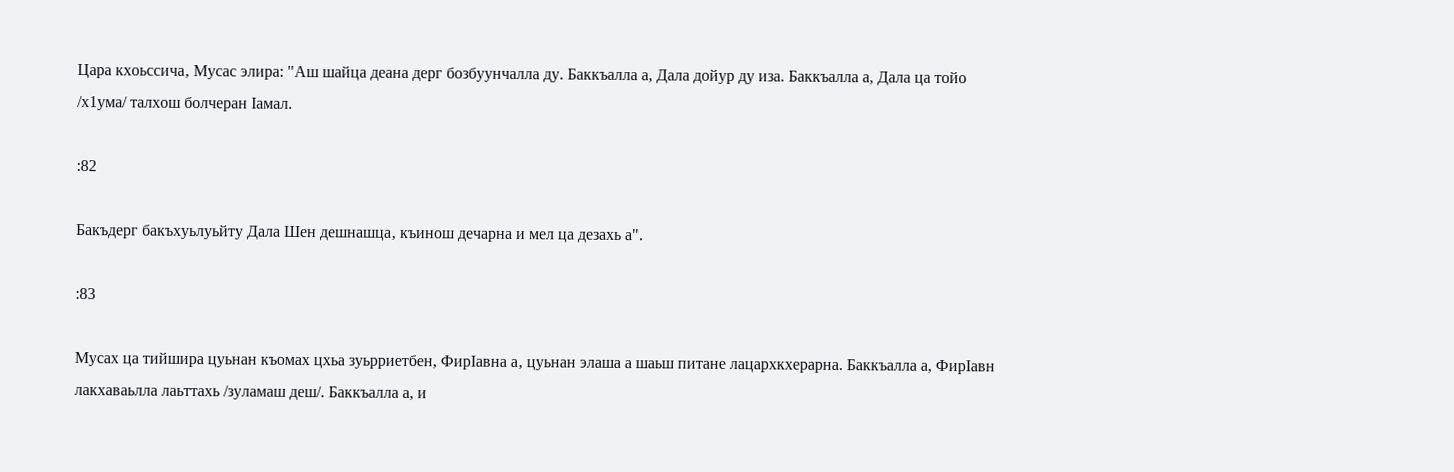Цара кхоьссича‚ Мусас элира: "Аш шайца деана дерг бозбуунчалла ду. Баккъалла а, Дала дойур ду иза. Баккъалла а, Дала ца тойо /х1ума/ талхош болчеран Iамал.

:82

Бакъдерг бакъхуьлуьйту Дала Шен дешнашца‚ къинош дечарна и мел ца дезахь а".

:83

Мусах ца тийшира цуьнан къомах цхьа зуьрриетбен, ФирIавна а‚ цуьнан элаша а шаьш питане лацархкхерарна. Баккъалла а, ФирIавн лакхаваьлла лаьттахь /зуламаш деш/. Баккъалла а, и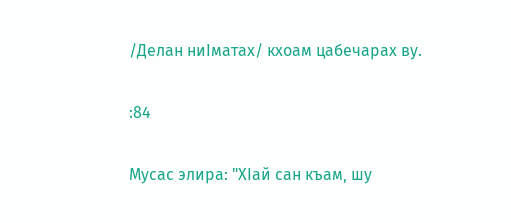/Делан ниIматах/ кхоам цабечарах ву.

:84

Мусас элира: "ХIай сан къам‚ шу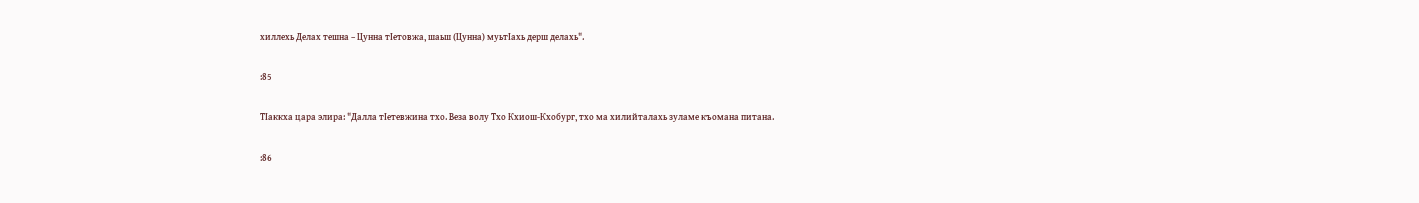хиллехь Делах тешна – Цунна тIетовжа‚ шаьш (Цунна) муьтIахь дерш делахь".

:85

ТIаккха цара элира: "Далла тIетевжина тхо. Веза волу Тхо Кхиош-Кхобург‚ тхо ма хилийталахь зуламе къомана питана.

:86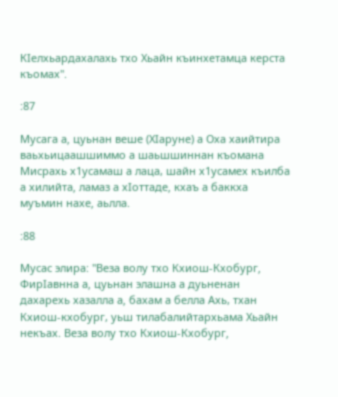КIелхьардахалахь тхо Хьайн къинхетамца керста къомах".

:87

Мусага а‚ цуьнан веше (ХIаруне) а Оха хаийтира ваьхьицаашшиммо а шаьшшиннан къомана Мисрахь х1усамаш а лаца, шайн х1усамех къилба а хилийта‚ ламаз а хIоттаде‚ кхаъ а баккха муъмин нахе‚ аьлла.

:88

Мусас элира: "Веза волу тхо Кхиош-Кхобург‚ ФирIавнна а‚ цуьнан элашна а дуьненан дахарехь хазалла а‚ бахам а белла Ахь, тхан Кхиош-кхобург, уьш тилабалийтархьама Хьайн некъах. Веза волу тхо Кхиош-Кхобург‚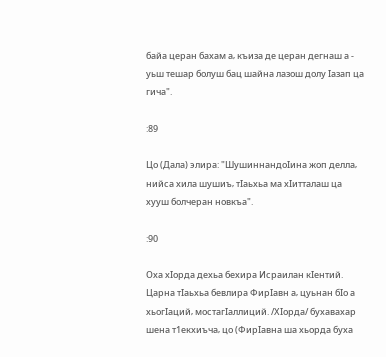байа церан бахам а‚ къиза де церан дегнаш а - уьш тешар болуш бац шайна лазош долу Iазап ца гича".

:89

Цо (Дала) элира: "ШушиннандоIина жоп делла‚ нийса хила шушиъ‚ тIаьхьа ма хIитталаш ца хууш болчеран новкъа".

:90

Оха хIорда дехьа бехира Исраилан кIентий. Царна тIаьхьа бевлира ФирIавн а‚ цуьнан бIо а хьогIаций‚ мостагIаллиций. /ХIорда/ бухавахар шена т1екхиъча‚ цо (ФирIавна ша хьорда буха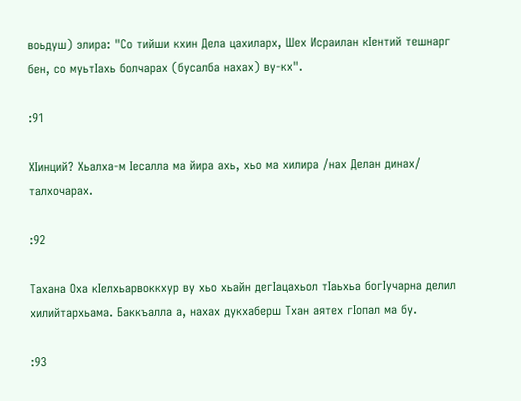воьдуш) элира: "Со тийши кхин Дела цахиларх, Шех Исраилан кIентий тешнарг бен‚ со муьтIахь болчарах (бусалба нахах) ву-кх".

:91

ХIинций? Хьалха-м Iесалла ма йира ахь‚ хьо ма хилира /нах Делан динах/ талхочарах.

:92

Тахана Оха кIелхьарвоккхур ву хьо хьайн дегIацахьол тIаьхьа богIучарна делил хилийтархьама. Баккъалла а, нахах дукхаберш Тхан аятех гIопал ма бу.

:93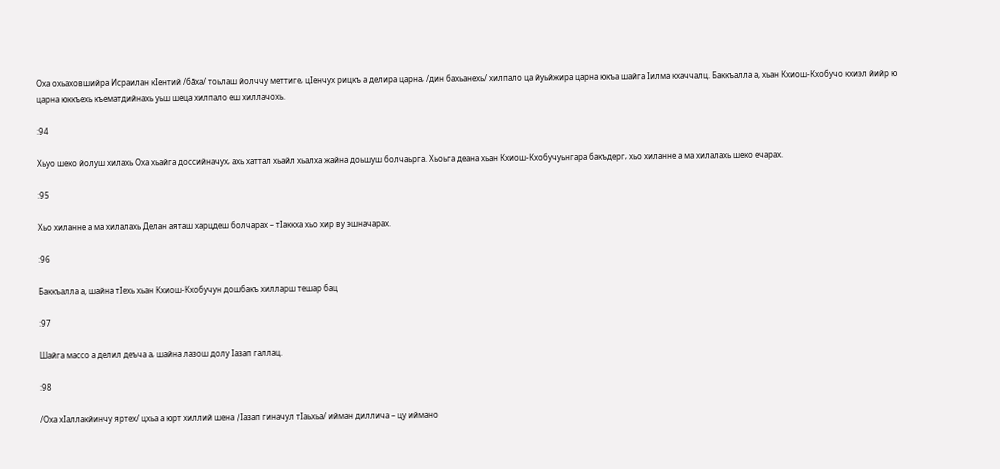Оха охьаховшийра Исраилан кIентий /бāха/ тоьлаш йолччу меттиге‚ цIенчух рицкъ а делира царна‚ /дин бахьанехь/ хилпало ца йуьйжира царна юкъа шайга Iилма кхаччалц. Баккъалла а, хьан Кхиош-Кхобучо кхиэл йийр ю царна юккъехь къематдийнахь уьш шеца хилпало еш хиллачохь.

:94

Хьуо шеко йолуш хилахь Оха хьайга доссийначух‚ ахь хаттал хьайл хьалха жайна доьшуш болчаьрга. Хьоьга деана хьан Кхиош-Кхобучуьнгара бакъдерг‚ хьо хиланне а ма хилалахь шеко ечарах.

:95

Хьо хиланне а ма хилалахь Делан аяташ харцдеш болчарах – тIаккха хьо хир ву эшначарах.

:96

Баккъалла а, шайна тIехь хьан Кхиош-Кхобучун дошбакъ хилларш тешар бац

:97

Шайга массо а делил деъча а‚ шайна лазош долу Iазап галлац.

:98

/Оха хIаллакйинчу яртех/ цхьа а юрт хиллий шена /Iазап гиначул тIаьхьа/ ийман диллича – цу иймано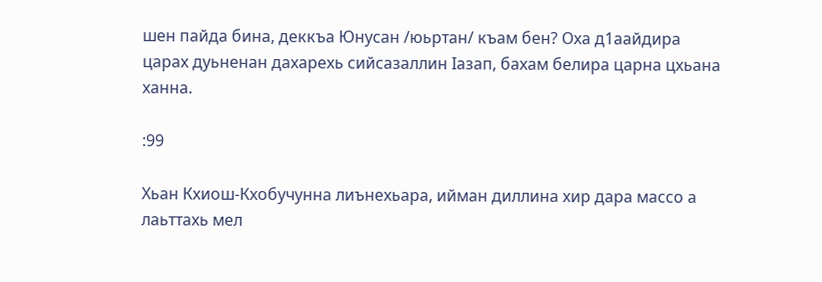шен пайда бина, деккъа Юнусан /юьртан/ къам бен? Оха д1аайдира царах дуьненан дахарехь сийсазаллин Iазап‚ бахам белира царна цхьана ханна.

:99

Хьан Кхиош-Кхобучунна лиънехьара, ийман диллина хир дара массо а лаьттахь мел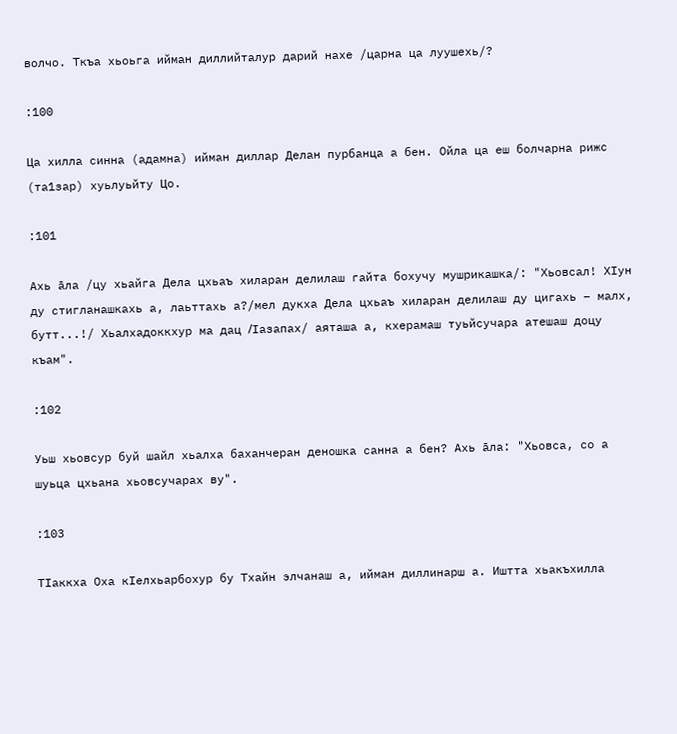волчо. Ткъа хьоьга ийман диллийталур дарий нахе /царна ца луушехь/?

:100

Ца хилла синна (адамна) ийман диллар Делан пурбанца а бен. Ойла ца еш болчарна рижс (та1зар) хуьлуьйту Цо.

:101

Ахь āла /цу хьайга Дела цхьаъ хиларан делилаш гайта бохучу мушрикашка/: "Хьовсал! ХIун ду стигланашкахь а‚ лаьттахь а?/мел дукха Дела цхьаъ хиларан делилаш ду цигахь – малх, бутт...!/ Хьалхадоккхур ма дац /Iазапах/ аяташа а‚ кхерамаш туьйсучара атешаш доцу къам".

:102

Уьш хьовсур буй шайл хьалха баханчеран деношка санна а бен? Ахь āла: "Хьовса‚ со а шуьца цхьана хьовсучарах ву".

:103

ТIаккха Оха кIелхьарбохур бу Тхайн элчанаш а‚ ийман диллинарш а. Иштта хьакъхилла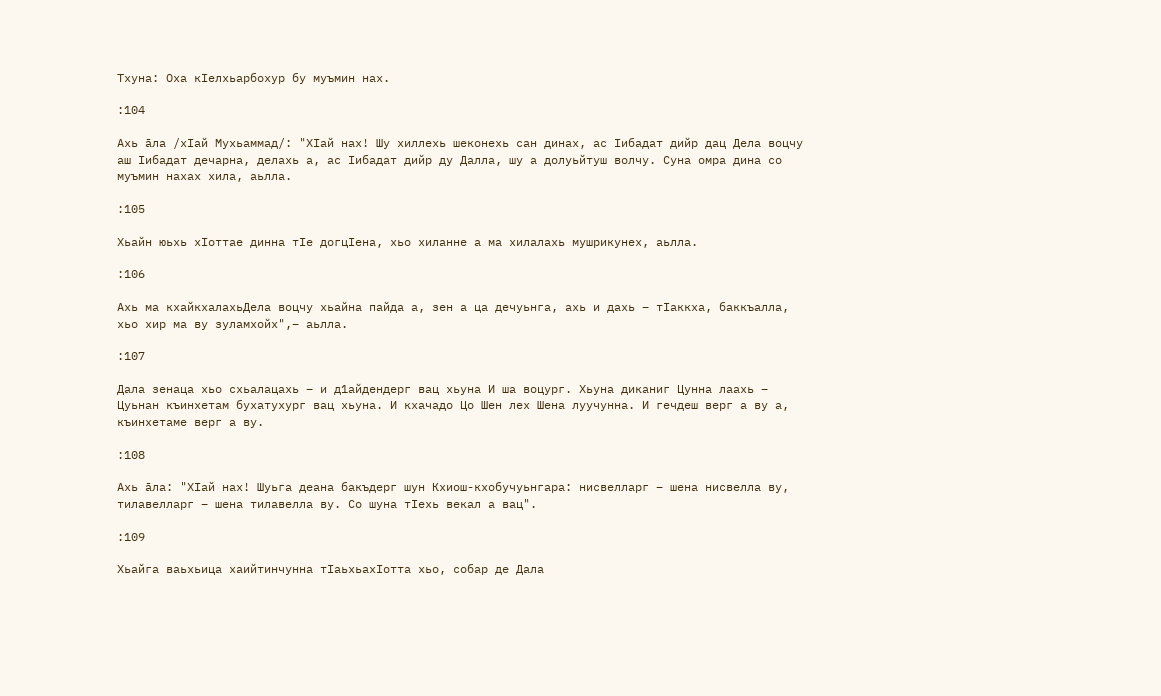Тхуна: Оха кIелхьарбохур бу муъмин нах.

:104

Ахь āла /хIай Мухьаммад/: "ХIай нах! Шу хиллехь шеконехь сан динах‚ ас Iибадат дийр дац Дела воцчу аш Iибадат дечарна‚ делахь а, ас Iибадат дийр ду Далла‚ шу а долуьйтуш волчу. Суна омра дина со муъмин нахах хила‚ аьлла.

:105

Хьайн юьхь хIоттае динна тIе догцIена‚ хьо хиланне а ма хилалахь мушрикунех‚ аьлла.

:106

Ахь ма кхайкхалахьДела воцчу хьайна пайда а‚ зен а ца дечуьнга‚ ахь и дахь – тIаккха, баккъалла, хьо хир ма ву зуламхойх"‚− аьлла.

:107

Дала зенаца хьо схьалацахь – и д1айдендерг вац хьуна И ша воцург. Хьуна диканиг Цунна лаахь – Цуьнан къинхетам бухатухург вац хьуна. И кхачадо Цо Шен лех Шена луучунна. И гечдеш верг а ву а‚ къинхетаме верг а ву.

:108

Ахь āла: "ХIай нах! Шуьга деана бакъдерг шун Кхиош-кхобучуьнгара: нисвелларг – шена нисвелла ву‚ тилавелларг – шена тилавелла ву. Со шуна тIехь векал а вац".

:109

Хьайга ваьхьица хаийтинчунна тIаьхьахIотта хьо‚ собар де Дала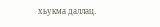хьукма даллац.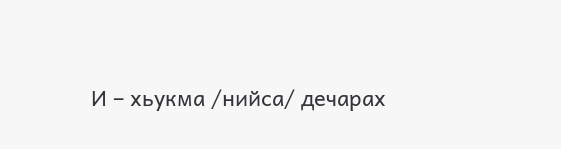И – хьукма /нийса/ дечарах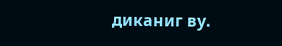диканиг ву.